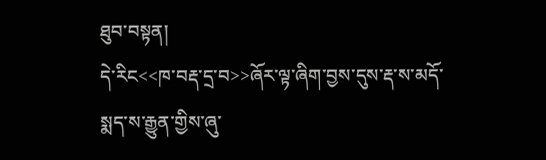ཐུབ་བསྟན།
དེ་རིང<<ཁ་བརྡ་དྲ་བ>>ཞོར་ལྟ་ཞིག་བྱས་དུས་རྡ་ས་མདོ་སྨད་ས་རྒྱུན་གྱིས་ཞུ་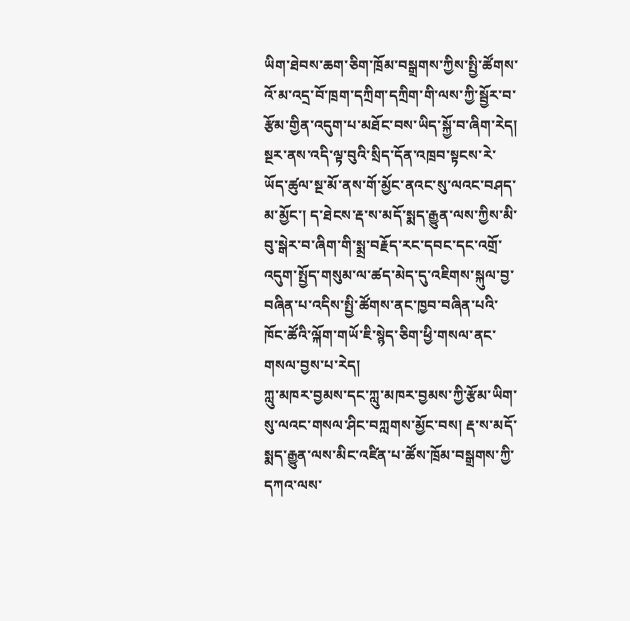ཡིག་ཐེབས་ཆག་ཅིག་ཁྲོམ་བསྒྲགས་ཀྱིས་སྤྱི་ཚོགས་འོ་མ་འདྲ་བོ་ཁྲག་དཀྲིག་དཀྲིག་གི་ལས་ཀྱི་སྦྱོར་བ་རྩོམ་གྱིན་འདུག་པ་མཐོང་བས་ཡིད་སྐྱོ་བ་ཞིག་རེད། སྔར་ནས་འདི་ལྟ་བུའི་སྲིད་དོན་འཁྲབ་སྟངས་རེ་ཡོད་ཚུལ་སྔ་མོ་ནས་གོ་མྱོང་ནའང་སུ་ལའང་བཤད་མ་མྱོང་། ད་ཐེངས་རྡ་ས་མདོ་སྨད་རྒྱུན་ལས་ཀྱིས་མི་བུ་སྒེར་བ་ཞིག་གི་སྨྲ་བརྗོད་རང་དབང་དང་འགྲོ་འདུག་སྤྱོད་གསུམ་ལ་ཚད་མེད་དུ་འཇིགས་སྐུལ་བྱ་བཞིན་པ་འདིས་སྤྱི་ཚོགས་ནང་ཁྱབ་བཞིན་པའི་ཁོང་ཚོའི་ལྐོག་གཡོ་ཇི་སྙེད་ཅིག་ཕྱི་གསལ་ནང་གསལ་བྱས་པ་རེད།
ཀླུ་མཁར་བྱམས་དང་ཀླུ་མཁར་བྱམས་ཀྱི་རྩོམ་ཡིག་སུ་ལའང་གསལ་ཤིང་བཀླགས་མྱོང་བས། རྡ་ས་མདོ་སྨད་རྒྱུན་ལས་མིང་འཛིན་པ་ཚོས་ཁྲོམ་བསྒྲགས་ཀྱི་དཀའ་ལས་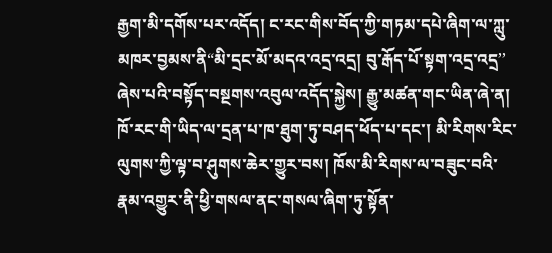རྒྱག་མི་དགོས་པར་འདོད། ང་རང་གིས་བོད་ཀྱི་གཏམ་དཔེ་ཞིག་ལ་ཀླུ་མཁར་བྱམས་ནི“མི་དྲང་མོ་མདའ་འདྲ་འདྲ། བུ་རྒོད་པོ་སྟག་འདྲ་འདྲ’’ ཞེས་པའི་བསྟོད་བསྔགས་འབུལ་འདོད་སྐྱེས། རྒྱུ་མཚན་གང་ཡིན་ཞེ་ན། ཁོ་རང་གི་ཡིད་ལ་དྲན་པ་ཁ་ཐུག་ཏུ་བཤད་ཕོད་པ་དང་། མི་རིགས་རིང་ལུགས་ཀྱི་ལྟ་བ་ཤུགས་ཆེར་གྱུར་བས། ཁོས་མི་རིགས་ལ་བཟུང་བའི་རྣམ་འགྱུར་ནི་ཕྱི་གསལ་ནང་གསལ་ཞིག་ཏུ་སྟོན་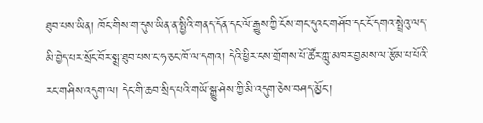ཐུབ་པས་ཡིན། ཁོང་གིས་ག་དུས་ཡིན་ན་སྤྱིའི་གནད་དོན་དང་ལོ་རྒྱུས་ཀྱི་ངོས་གང་དུའང་གཤོབ་དང་ངོ་དགའ་སྤྲེའུ་ལད་མི་བྱེད་པར་སྲོང་བོར་སྨྲ་ཐུབ་པས་ང་ཧ་ཅང་ཁོ་ལ་དགའ། དེའི་ཕྱིར་ངས་གྲོགས་པོ་ཚོར་ཀླུ་མཁར་བྱམས་ལ་རྩོམ་པ་པོའི་རང་གཤིས་འདུག་ལ། དེང་གི་ཆབ་སྲིད་པའི་གཡོ་སྒྱུ་ཤེས་ཀྱི་མི་འདུག་ཅེས་བཤད་མྱོང་།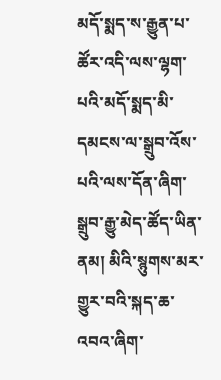མདོ་སྨད་ས་རྒྱུན་པ་ཚོར་འདི་ལས་ལྷག་པའི་མདོ་སྨད་མི་དམངས་ལ་སྒྲུབ་འོས་པའི་ལས་དོན་ཞིག་སྒྲུབ་རྒྱུ་མེད་ཚོད་ཡིན་ནམ། མིའི་སྙུགས་མར་གྱུར་བའི་སྐད་ཆ་འབའ་ཞིག་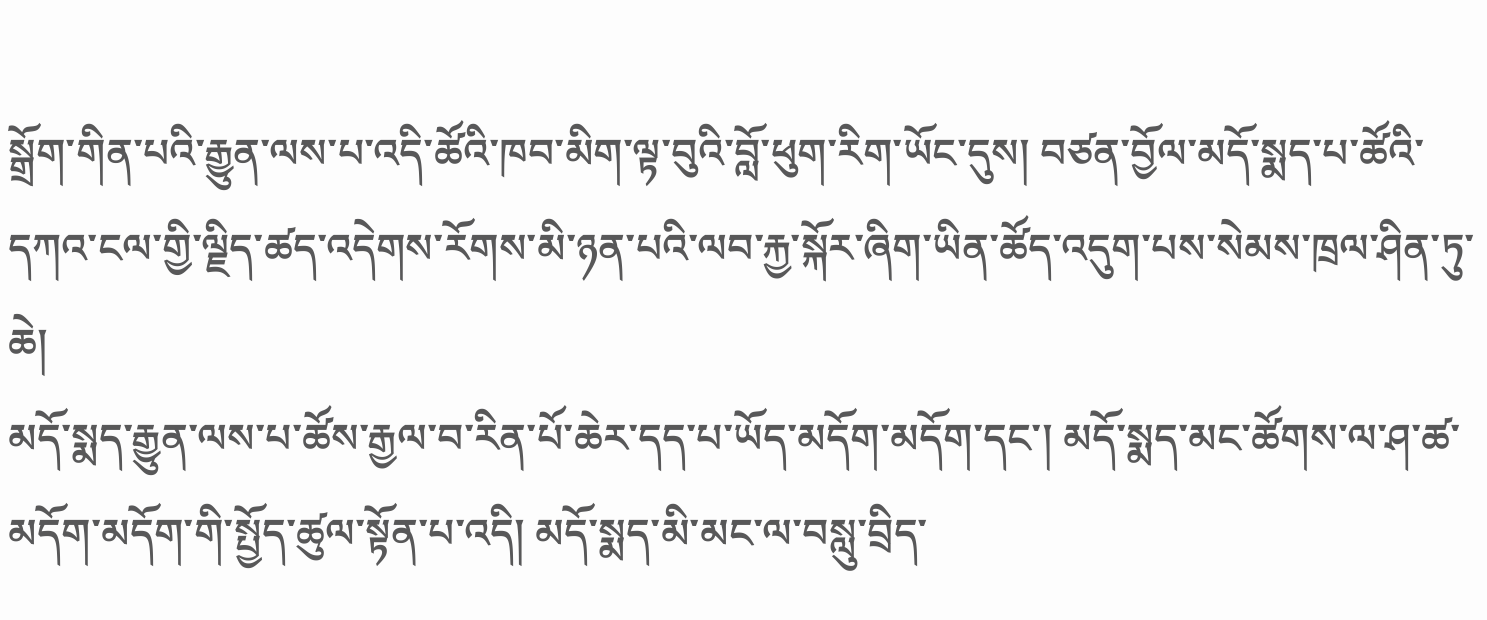སྒྲོག་གིན་པའི་རྒྱུན་ལས་པ་འདི་ཚོའི་ཁབ་མིག་ལྟ་བུའི་བློ་ཕུག་རིག་ཡོང་དུས། བཙན་བྱོལ་མདོ་སྨད་པ་ཚོའི་དཀའ་ངལ་གྱི་ལྗིད་ཚད་འདེགས་རོགས་མི་ཉན་པའི་ལབ་རྐྱ་སྐོར་ཞིག་ཡིན་ཚོད་འདུག་པས་སེམས་ཁྲལ་ཤིན་ཏུ་ཆེ།
མདོ་སྨད་རྒྱུན་ལས་པ་ཚོས་རྒྱལ་བ་རིན་པོ་ཆེར་དད་པ་ཡོད་མདོག་མདོག་དང་། མདོ་སྨད་མང་ཚོགས་ལ་ཤ་ཚ་མདོག་མདོག་གི་སྤྱོད་ཚུལ་སྟོན་པ་འདི། མདོ་སྨད་མི་མང་ལ་བསླུ་བྲིད་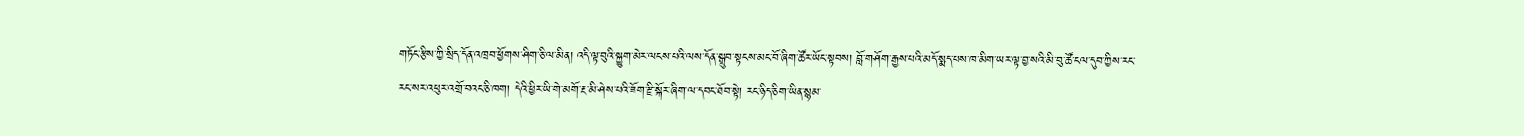གཏོང་རྩིས་ཀྱི་སྲིད་དོན་འཁྲབ་ཕྱོགས་ཤིག་ཅི་ལ་མིན། འདི་ལྟ་བུའི་སྐྱུག་མེར་ལངས་པའི་ལས་དོན་སྒྲུབ་སྟངས་མང་བོ་ཞིག་ཚོར་ཡོང་སྟབས། བློ་གཤོག་རྒྱས་པའི་མདོ་སྨད་པས་ཁ་མིག་ཡར་ལྟ་བྱ་སའི་མི་བུ་ཚོ་ངལ་དུབ་ཀྱིས་རང་རང་སར་འཕུར་འགྲོ་བའང་ཅི་ཁག། དེའི་ཕྱིར་ཡི་གེ་མགོ་རྔ་མི་ཤེས་པའི་ཟོག་རྫི་སྐོར་ཞིག་ལ་དབང་ཐོབ་སྟེ། རང་ཉིད་ཅིག་ཡིན་སྙམ་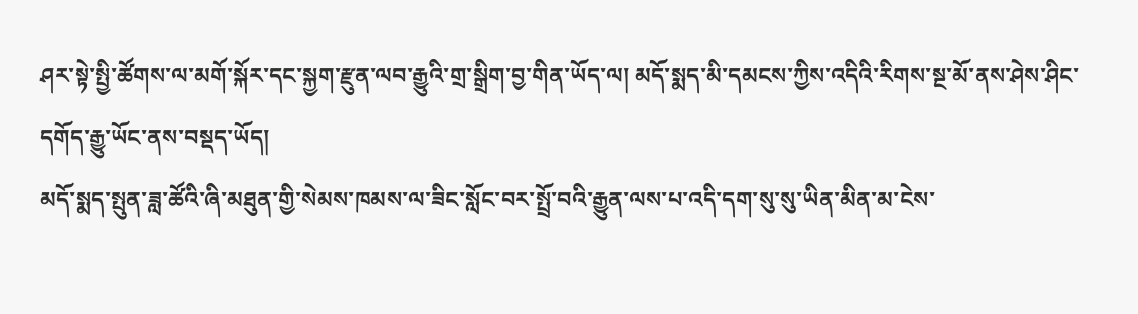ཤར་སྟེ་སྤྱི་ཚོགས་ལ་མགོ་སྐོར་དང་སྐྱག་རྫུན་ལབ་རྒྱུའི་གྲ་སྒྲིག་བྱ་གིན་ཡོད་ལ། མདོ་སྨད་མི་དམངས་ཀྱིས་འདིའི་རིགས་སྔ་མོ་ནས་ཤེས་ཤིང་དགོད་རྒྱུ་ཡོང་ནས་བསྡད་ཡོད།
མདོ་སྨད་སྤུན་ཟླ་ཚོའི་ཞི་མཐུན་གྱི་སེམས་ཁམས་ལ་ཟིང་སློང་བར་སྤྲོ་བའི་རྒྱུན་ལས་པ་འདི་དག་སུ་སུ་ཡིན་མིན་མ་ངེས་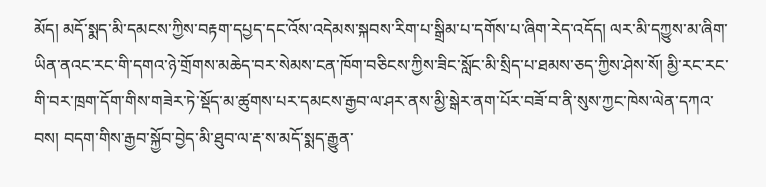མོད། མདོ་སྨད་མི་དམངས་ཀྱིས་བརྟག་དཔྱད་དང་འོས་འདེམས་སྐབས་རིག་པ་སྒྲིམ་པ་དགོས་པ་ཞིག་རེད་འདོད། ལར་མི་དཀྱུས་མ་ཞིག་ཡིན་ནའང་རང་གི་དགའ་ཉེ་གྲོགས་མཆེད་བར་སེམས་ངན་ཁོག་བཅིངས་ཀྱིས་ཟིང་སློང་མི་སྲིད་པ་ཐམས་ཅད་ཀྱིས་ཤེས་སོ། མྱི་རང་རང་གི་བར་ཁྲག་དོག་གིས་གཟེར་ཏེ་སྡོད་མ་ཚུགས་པར་དམངས་རྒྱབ་ལ་ཤར་ནས་མྱི་སྒེར་ནག་པོར་བཟོ་བ་ནི་སུས་ཀྱང་ཁེས་ལེན་དཀའ་བས། བདག་གིས་རྒྱབ་སྐྱོབ་བྱེད་མི་ཐུབ་ལ་རྡ་ས་མདོ་སྨད་རྒྱུན་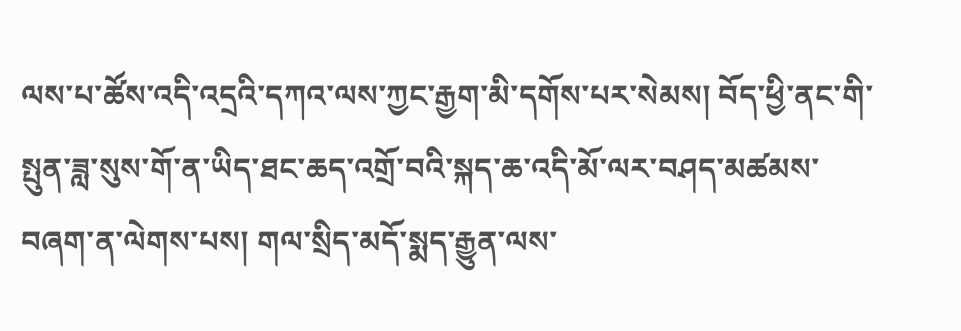ལས་པ་ཚོས་འདི་འདྲའི་དཀའ་ལས་ཀྱང་རྒྱག་མི་དགོས་པར་སེམས། བོད་ཕྱི་ནང་གི་སྤུན་ཟླ་སུས་གོ་ན་ཡིད་ཐང་ཆད་འགྲོ་བའི་སྐད་ཆ་འདི་མོ་ལར་བཤད་མཚམས་བཞག་ན་ལེགས་པས། གལ་སྲིད་མདོ་སྨད་རྒྱུན་ལས་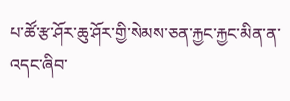པ་ཚོ་རྩ་ཤོར་ཆུ་ཤོར་གྱི་སེམས་ཅན་རྐྱང་རྐྱང་མིན་ན་འདང་ཞིབ་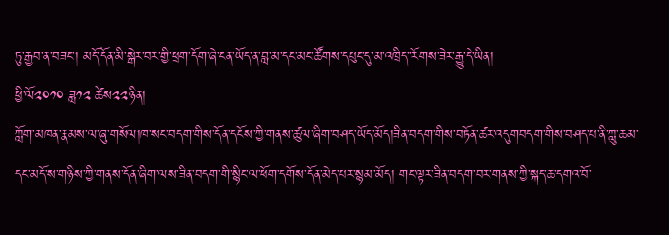ཏུ་རྒྱབ་ན་བཟང་། མདོ་དོན་མི་སྒེར་བར་གྱི་ཕྲག་དོག་ཞེ་ངན་ཡོད་ན་བླ་མ་དང་མང་ཚོགས་དཔུང་དུ་མ་འཁྲིད་་རོགས་ཟེར་རྒྱུ་དེ་ཡིན།
ཕྱི་ལོ༢༠༡༠ ཟླ༡༢ ཚེས༢༢ཉིན།
ཀློག་མཁན་རྣམས་ལ་ཞུ་གསོལ།ཁ་སང་བདག་གིས་དོན་དངོས་ཀྱི་གནས་ཚུལ་ཞིག་བཤད་ཡོད་མོད།ཟིན་བདག་གིས་བཏོན་ཚར་འདུགབདག་གིས་བཤད་པ་ནི་ཀླུ་ཆམ་དང་མདོ་ས་གཉིས་ཀྱི་གནས་དོན་ཞིག་ལས་ཟིན་བདག་གི་སྙིང་ལ་ཕོག་དགོས་དོན་མེད་པར་སྙམ་མོད། གང་ལྟར་ཟིན་བདག་བར་གནས་ཀྱི་སྐད་ཆ་དགའ་བོ་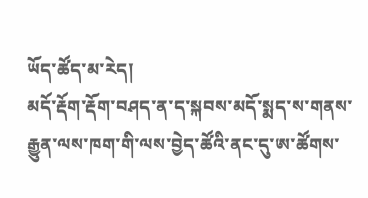ཡོད་ཚོད་མ་རེད།
མདོ་རྡོག་རྡོག་བཤད་ན་ད་སྐབས་མདོ་སྨད་ས་གནས་རྒྱུན་ལས་ཁག་གི་ལས་བྱེད་ཚོའི་ནང་དུ་ཨ་ཚོགས་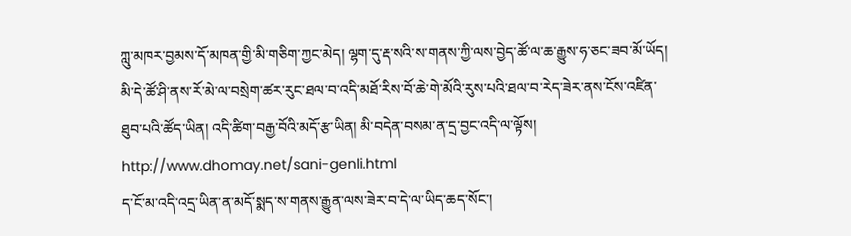ཀླུ་མཁར་བྱམས་དོ་མཁན་གྱི་མི་གཅིག་ཀྱང་མེད། ལྷག་དུ་རྡ་སའི་ས་གནས་ཀྱི་ལས་བྱེད་ཚོ་ལ་ཆ་རྒྱུས་ཧ་ཅང་ཟབ་མོ་ཡོད། མི་དེ་ཚོ་ཤི་ནས་རོ་མེ་ལ་བསྲེག་ཚར་རུང་ཐལ་བ་འདི་མཐོ་རིས་བོ་ཆེ་གེ་མོའི་རུས་པའི་ཐལ་བ་རེད་ཟེར་ནས་ངོས་འཛིན་ཐུབ་པའི་ཚོད་ཡིན། འདི་ཚིག་བརྒྱ་བོའི་མདོ་རྩ་ཡིན། མི་བདེན་བསམ་ན་དྲ་བྱང་འདི་ལ་ལྟོས། http://www.dhomay.net/sani-genli.html
ད་ངོ་མ་འདི་འདྲ་ཡིན་ན་མདོ་སྨད་ས་གནས་རྒྱུན་ལས་ཟེར་བ་དེ་ལ་ཡིད་ཆད་སོང་།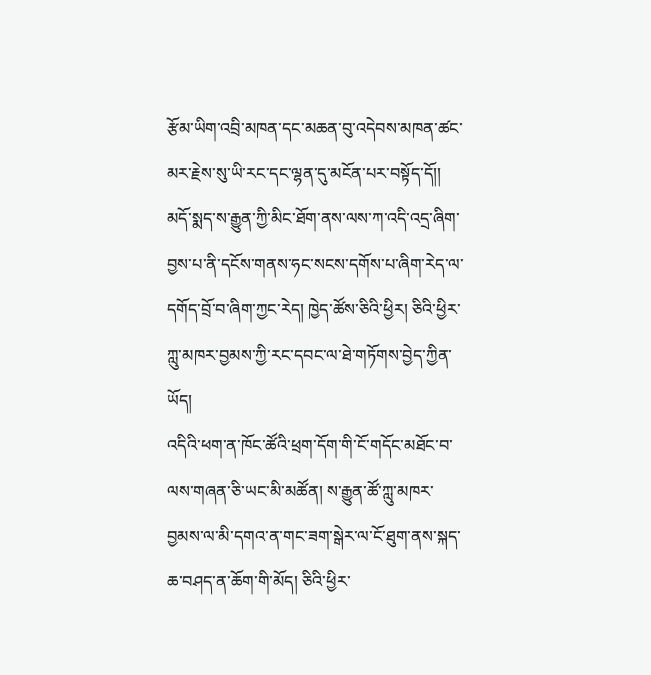རྩོམ་ཡིག་འབྲི་མཁན་དང་མཆན་བུ་འདེབས་མཁན་ཚང་མར་རྗེས་སུ་ཡི་རང་དང་ལྷན་དུ་མངོན་པར་བསྟོད་དོ།།
མདོ་སྨད་ས་རྒྱུན་ཀྱི་མིང་ཐོག་ནས་ལས་ཀ་འདི་འདྲ་ཞིག་བྱས་པ་ནི་དངོས་གནས་ཧང་སངས་དགོས་པ་ཞིག་རེད་ལ་དགོད་བྲོ་བ་ཞིག་ཀྱང་རེད། ཁྱེད་ཚོས་ཅིའི་ཕྱིར། ཅིའི་ཕྱིར་ཀླུ་མཁར་བྱམས་ཀྱི་རང་དབང་ལ་ཐེ་གཏོགས་བྱེད་ཀྱིན་ཡོད།
འདིའི་ཕག་ན་ཁོང་ཚོའི་ཕྲག་དོག་གི་ངོ་གདོང་མཐོང་བ་ལས་གཞན་ཅི་ཡང་མི་མཚོན། ས་རྒྱུན་ཚོ་ཀླུ་མཁར་བྱམས་ལ་མི་དགའ་ན་གང་ཟག་སྒེར་ལ་ངོ་ཐུག་ནས་སྐད་ཆ་བཤད་ན་ཆོག་གི་མོད། ཅིའི་ཕྱིར་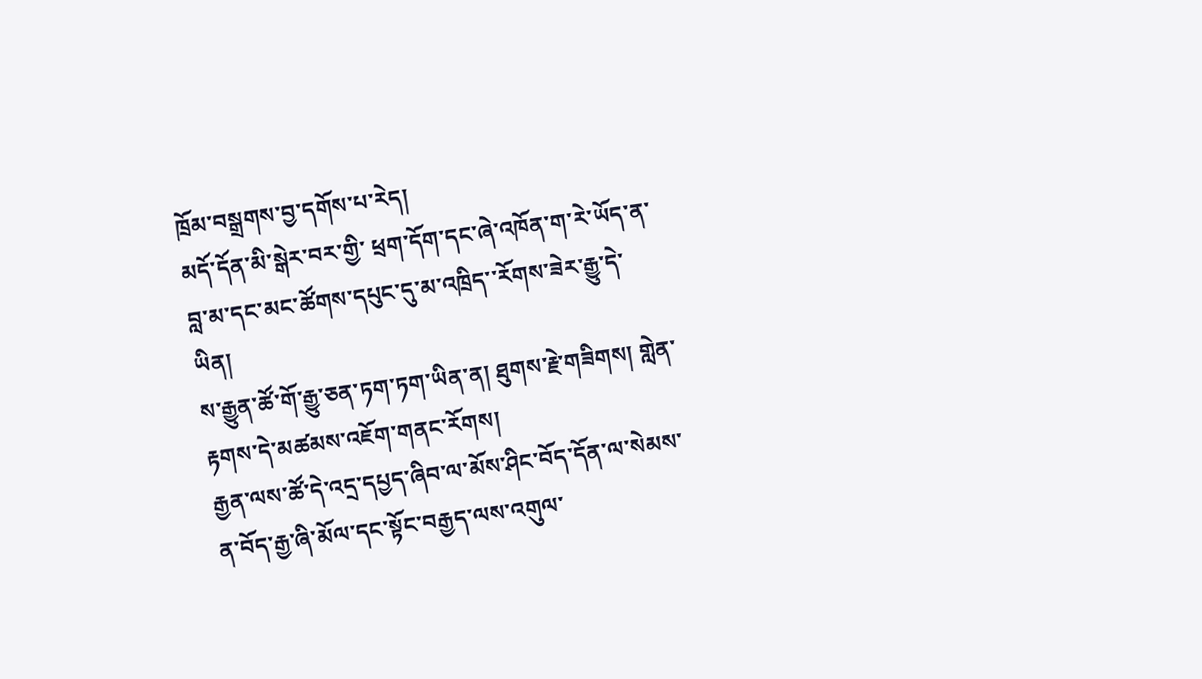ཁྲོམ་བསྒྲགས་བྱ་དགོས་པ་རེད།
མདོ་དོན་མི་སྒེར་བར་གྱི་ ཕྲག་དོག་དང་ཞེ་འཁོན་ག་རེ་ཡོད་ན་བླ་མ་དང་མང་ཚོགས་དཔུང་དུ་མ་འཁྲིད་་རོགས་ཟེར་རྒྱུ་དེ་ ཡིན།
ས་རྒྱུན་ཚོ་གོ་རྒྱུ་ཅན་ཏག་ཏག་ཡིན་ན། ཐུགས་རྗེ་གཟིགས། གླེན་རྟགས་དེ་མཚམས་འཇོག་གནང་རོགས།
རྒྱན་ལས་ཚོ་དེ་འདྲ་དཔྱད་ཞིབ་ལ་མོས་ཤིང་བོད་དོན་ལ་སེམས་ན་བོད་རྒྱ་ཞི་མོལ་དང་སྟོང་བརྒྱད་ལས་འགུལ་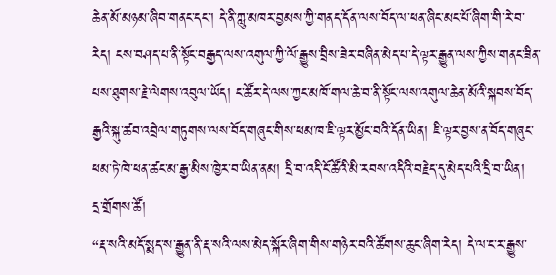ཆེན་མོ་མཉམ་ཞིབ་གནང་དང་། དེ་ནི་ཀླུ་མཁར་བྱམས་ཀྱི་གནད་དོན་ལས་བོད་ལ་ཕན་ཞིང་མང་པོ་ཞིག་གི་རེ་བ་རེད། ངས་བཤད་པ་ནི་སྟོང་བརྒྱད་ལས་འགུལ་ཀྱི་ལོ་རྒྱུས་བྲིས་ཟེར་བཞིན་མེད་པ་དེ་ལྟར་རྒྱུན་ལས་ཀྱིས་གནང་ཟིན་པས་ཐུགས་རྗེ་ལེགས་འབུལ་ཡོད། ང་ཚོར་དེ་ལས་ཀྱང་མཁོ་གལ་ཆེ་བ་ནི་སྟོང་ལས་འགུལ་ཆེན་མོའི་སྐབས་བོད་རྒྱའི་སྐུ་ཚབ་འབྲེལ་གཏུགས་ལས་བོད་གཞུང་གིས་ཕམ་ཁ་ཇི་ལྟར་མྱོང་བའི་དོན་ཡིན། ཇི་ལྟར་བྱས་ན་བོད་གཞུང་ཕམ་ཏེ་ཁེ་ཕན་ཚང་མ་རྒྱ་མིས་ཁྱེར་བ་ཡིན་ནམ། དྲི་བ་འདི་ངོ་ཚོའི་མི་རབས་འདིའི་བརྗེད་དུ་མེད་པའི་དྲི་བ་ཡིན།
དྲ་གྲོགས་ཚོ།
“རྡ་སའི་མདོ་སྨད་ས་རྒྱུན་ནི་རྡ་སའི་ལས་མེད་སྐོར་ཞིག་གིས་གཉེར་བའི་ཚོགས་ཆུང་ཞིག་རེད། དེ་ལ་ང་ར་རྒྱུས་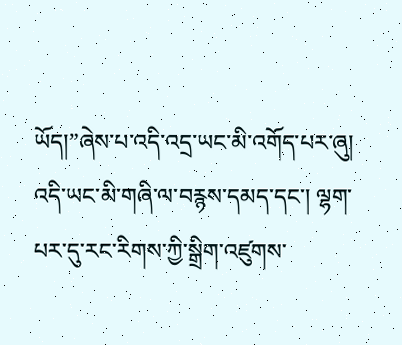ཡོད།”ཞེས་པ་འདི་འདྲ་ཡང་མི་འགོད་པར་ཞུ། འདི་ཡང་མི་གཞི་ལ་བརྙས་དམད་དང་། ལྷག་པར་དུ་རང་རིགས་ཀྱི་སྒྲིག་འཛུགས་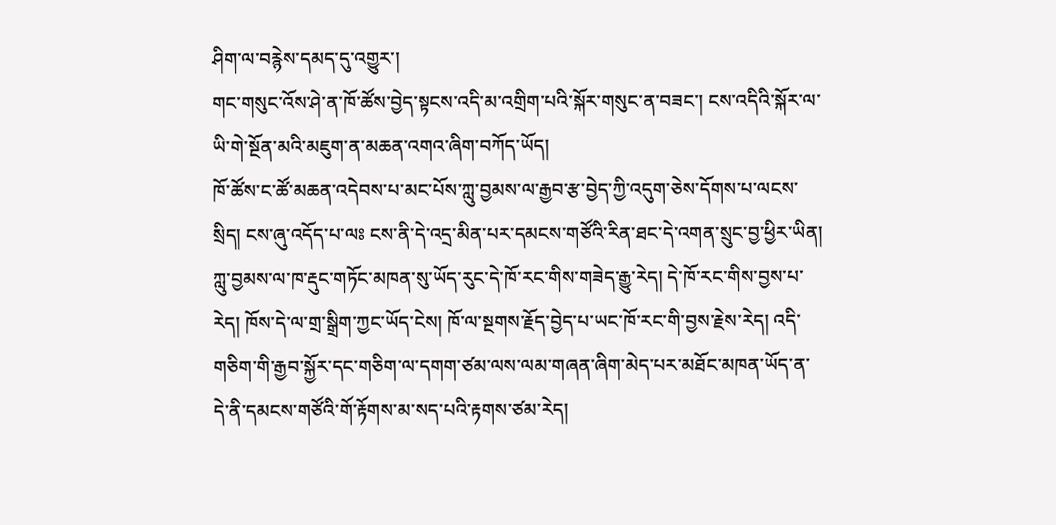ཤིག་ལ་བརྙེས་དམད་དུ་འགྱུར་།
གང་གསུང་འོས་ཤེ་ན་ཁོ་ཚོས་བྱེད་སྟངས་འདི་མ་འགྲིག་པའི་སྐོར་གསུང་ན་བཟང་། ངས་འདིའི་སྐོར་ལ་ཡི་གེ་སྔོན་མའི་མཇུག་ན་མཆན་འགའ་ཞིག་བཀོད་ཡོད།
ཁོ་ཚོས་ང་ཚོ་མཆན་འདེབས་པ་མང་པོས་ཀླུ་བྱམས་ལ་རྒྱབ་རྩ་བྱེད་ཀྱི་འདུག་ཅེས་དོགས་པ་ལངས་སྲིད། ངས་ཞུ་འདོད་པ་ལཿ ངས་ནི་དེ་འདྲ་མིན་པར་དམངས་གཙོའི་རིན་ཐང་དེ་འགན་སྲུང་བྱ་ཕྱིར་ཡིན། ཀླུ་བྱམས་ལ་ཁ་རྡུང་གཏོང་མཁན་སུ་ཡོད་རུང་དེ་ཁོ་རང་གིས་གཟེད་རྒྱུ་རེད། དེ་ཁོ་རང་གིས་བྱས་པ་རེད། ཁོས་དེ་ལ་གྲ་སྒྲིག་ཀྱང་ཡོད་ངེས། ཁོ་ལ་སྔགས་རྗོད་བྱེད་པ་ཡང་ཁོ་རང་གི་བྱས་རྗེས་རེད། འདི་གཅིག་གི་རྒྱབ་སྐྱོར་དང་གཅིག་ལ་དགག་ཙམ་ལས་ལམ་གཞན་ཞིག་མེད་པར་མཐོང་མཁན་ཡོད་ན་དེ་ནི་དམངས་གཙོའི་གོ་རྟོགས་མ་སད་པའི་རྟགས་ཙམ་རེད།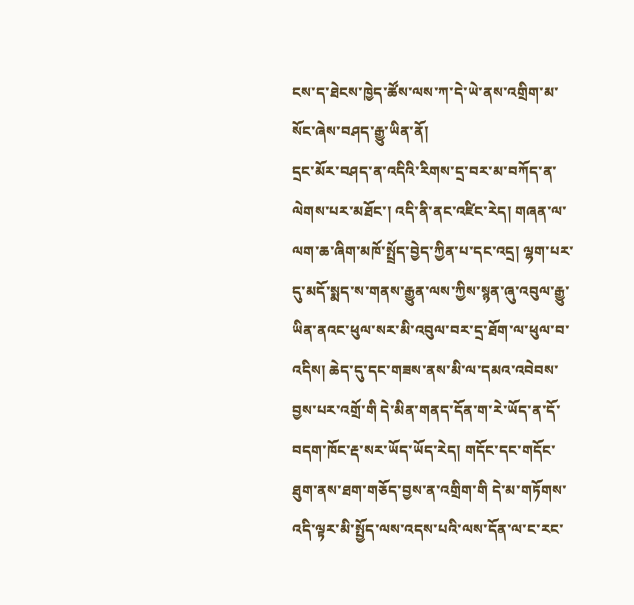ངས་ད་ཐེངས་ཁྱེད་ཚོས་ལས་ཀ་དེ་ཡེ་ནས་འགྲིག་མ་སོང་ཞེས་བཤད་རྒྱུ་ཡིན་ནོ།
དྲང་མོར་བཤད་ན་འདིའི་རིགས་དྲ་བར་མ་བཀོད་ན་ལེགས་པར་མཐོང་། འདི་ནི་ནང་འཛིང་རེད། གཞན་ལ་ལག་ཆ་ཞིག་མཁོ་སྤྲོད་བྱེད་ཀྱིན་པ་དང་འདྲ། ལྷག་པར་དུ་མདོ་སྨད་ས་གནས་རྒྱུན་ལས་ཀྱིས་སྙན་ཞུ་འབུལ་རྒྱུ་ཡིན་ནའང་ཕུལ་སར་མི་འབུལ་བར་དྲ་ཐོག་ལ་ཕུལ་བ་འདིས། ཆེད་དུ་དང་གཟས་ནས་མི་ལ་དམའ་འབེབས་བྱས་པར་འགྲོ་གི དེ་མིན་གནད་དོན་ག་རེ་ཡོད་ན་དོ་བདག་ཁོང་རྡ་སར་ཡོད་ཡོད་རེད། གདོང་དང་གདོང་ཐུག་ནས་ཐག་གཅོད་བྱས་ན་འགྲིག་གི དེ་མ་གཏོགས་འདི་ལྟར་མི་སྤྱོད་ལས་འདས་པའི་ལས་དོན་ལ་ང་རང་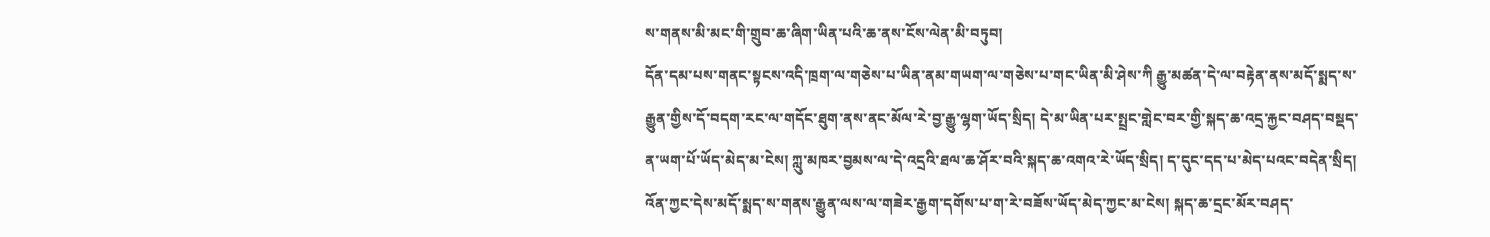ས་གནས་མི་མང་གི་གྲུབ་ཆ་ཞིག་ཡིན་པའི་ཆ་ནས་ངོས་ལེན་མི་བཏུབ།
དོན་དམ་པས་གནང་སྟངས་འདི་ཁྲག་ལ་གཅེས་པ་ཡིན་ནམ་གཡག་ལ་གཅེས་པ་གང་ཡིན་མི་ཤེས་ཀི རྒྱུ་མཚན་དེ་ལ་བརྟེན་ནས་མདོ་སྨད་ས་རྒྱུན་གྱིས་དོ་བདག་རང་ལ་གདོང་ཐུག་ནས་ནང་མོལ་རེ་བྱ་རྒྱུ་ལྷག་ཡོད་སྲིད། དེ་མ་ཡིན་པར་སྤྲང་གླེང་བར་གྱི་སྐད་ཆ་འདྲ་རྐྱང་བཤད་བསྡད་ན་ཡག་པོ་ཡོད་མེད་མ་ངེས། ཀླུ་མཁར་བྱམས་ལ་དེ་འདྲའི་ཐལ་ཆ་ཤོར་བའི་སྐད་ཆ་འགའ་རེ་ཡོད་སྲིད། ད་དུང་དད་པ་མེད་པའང་བདེན་སྲིད། འོན་ཀྱང་དེས་མདོ་སྨད་ས་གནས་རྒྱུན་ལས་ལ་གཟེར་རྒྱག་དགོས་པ་ག་རེ་བཟོས་ཡོད་མེད་ཀྱང་མ་ངེས། སྐད་ཆ་དྲང་མོར་བཤད་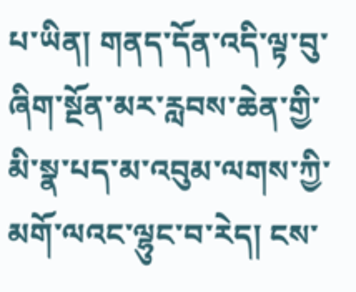པ་ཡིན། གནད་དོན་འདི་ལྟ་བུ་ཞིག་སྔོན་མར་རླབས་ཆེན་གྱི་མི་སྣ་པད་མ་འབུམ་ལགས་ཀྱི་མགོ་ལའང་ལྷུང་བ་རེད། ངས་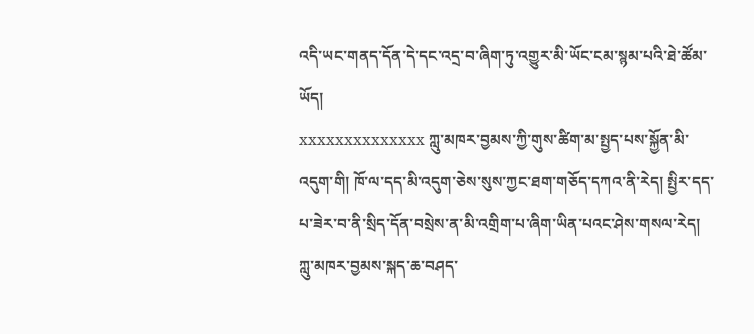འདི་ཡང་གནད་དོན་དེ་དང་འདྲ་བ་ཞིག་ཏུ་འགྱུར་མི་ཡོང་ངམ་སྙམ་པའི་ཐེ་ཚོམ་ཡོད།
xxxxxxxxxxxxxx ཀླུ་མཁར་བྱམས་ཀྱི་གུས་ཚིག་མ་སྤྱད་པས་སྐྱོན་མི་འདུག་གི། ཁོ་ལ་དད་མི་འདུག་ཅེས་སུས་ཀྱང་ཐག་གཅོད་དཀའ་ནི་རེད། སྤྱིར་དད་པ་ཟེར་བ་ནི་སྲིད་དོན་བསྲེས་ན་མི་འགྲིག་པ་ཞིག་ཡིན་པའང་ཤེས་གསལ་རེད། ཀླུ་མཁར་བྱམས་སྐད་ཆ་བཤད་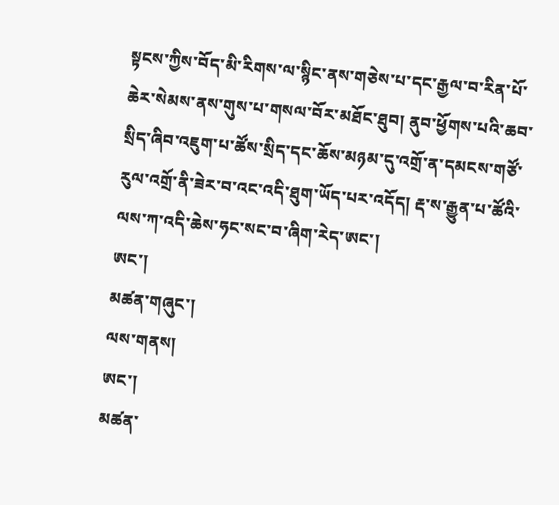སྟངས་ཀྱིས་བོད་མི་རིགས་ལ་སྙིང་ནས་གཅེས་པ་དང་རྒྱལ་བ་རིན་པོ་ཆེར་སེམས་ནས་གུས་པ་གསལ་བོར་མཐོང་ཐུབ། ནུབ་ཕྱོགས་པའི་ཆབ་སྲིད་ཞིབ་འཇུག་པ་ཚོས་སྲིད་དང་ཆོས་མཉམ་དུ་འགྲོ་ན་དམངས་གཙོ་རུལ་འགྲོ་ནི་ཟེར་བ་འང་འདི་ཐུག་ཡོད་པར་འདོད། རྡ་ས་རྒྱུན་པ་ཚོའི་ལས་ཀ་འདི་ཆེས་ཧང་སང་བ་ཞིག་རེད་ཨང་།
ཨང་།
མཚན་གཞུང་།
ལས་གནས།
ཨང་།
མཚན་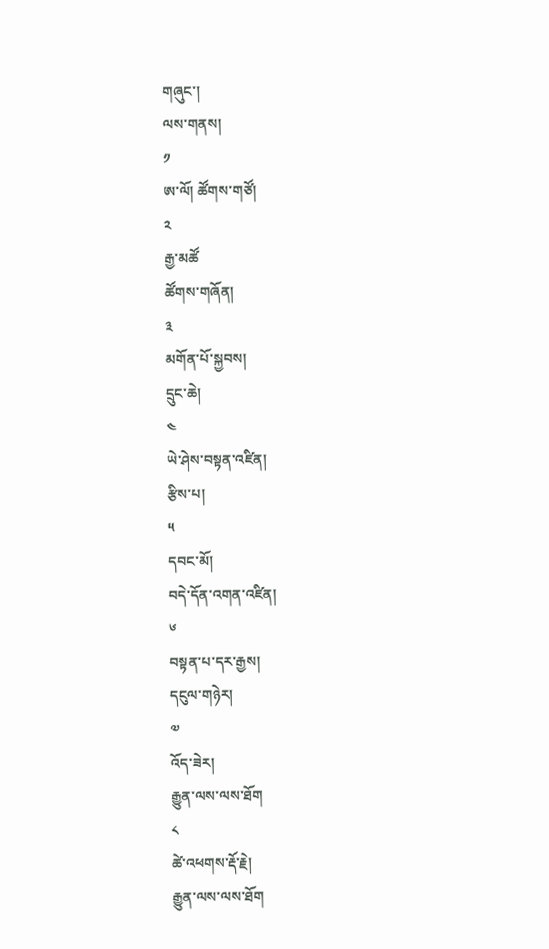གཞུང་།
ལས་གནས།
༡
ཨ་ལོ། ཚོགས་གཙོ།
༢
རྒྱ་མཚོ
ཚོགས་གཞོན།
༣
མགོན་པོ་སྐྱབས།
དྲུང་ཆེ།
༤
ཡེ་ཤེས་བསྟན་འཛིན།
རྩིས་པ།
༥
དབང་མོ།
བདེ་དོན་འགན་འཛིན།
༦
བསྟན་པ་དར་རྒྱས།
དངུལ་གཉེར།
༧
འོད་ཟེར།
རྒྱུན་ལས་ལས་ཐོག
༨
ཚེ་འཕགས་རྡོ་རྗེ།
རྒྱུན་ལས་ལས་ཐོག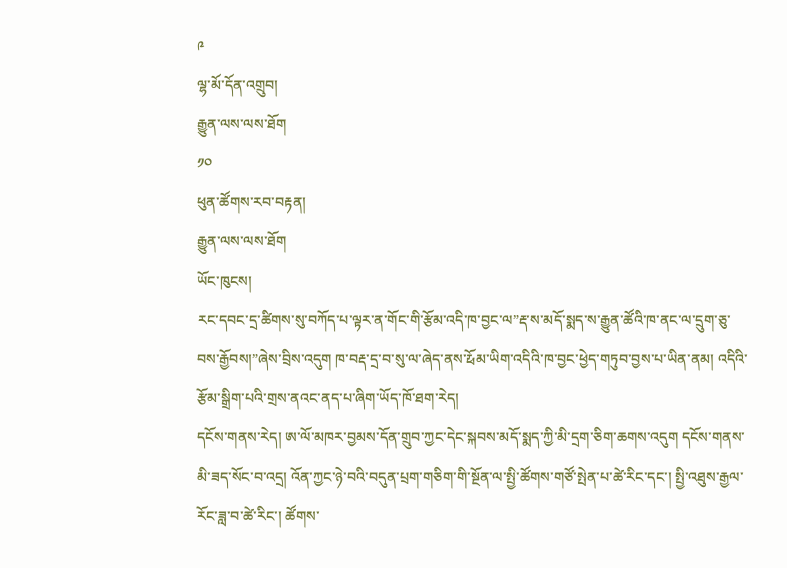༩
ལྷ་མོ་དོན་འགྲུབ།
རྒྱུན་ལས་ལས་ཐོག
༡༠
ཕུན་ཚོགས་རབ་བརྟན།
རྒྱུན་ལས་ལས་ཐོག
ཡོང་ཁུངས།
རང་དབང་དྲ་ཚིགས་སུ་བཀོད་པ་ལྟར་ན་གོང་གི་རྩོམ་འདི་ཁ་བྱང་ལ”རྡ་ས་མདོ་སྨད་ས་རྒྱུན་ཚོའི་ཁ་ནང་ལ་དྲུག་ཅུ་བས་རྒྱོབས།”ཞེས་བྲིས་འདུག ཁ་བརྡ་དྲ་བ་སུ་ལ་ཞེད་ནས་རྥོམ་ཡིག་འདིའི་ཁ་བྱང་ཕྱེད་གཏུབ་བྱས་པ་ཡིན་ནམ། འདིའི་རྩོམ་སྒྲིག་པའི་གྲས་ནའང་ནད་པ་ཞིག་ཡོད་ཁོ་ཐག་རེད།
དངོས་གནས་རེད། ཨ་ལོ་མཁར་བྱམས་དོན་གྲུབ་ཀྱང་དེང་སྐབས་མདོ་སྨད་ཀྱི་མི་དྲག་ཅིག་ཆགས་འདུག དངོས་གནས་མི་ཟད་སོང་བ་འདྲ། འོན་ཀྱང་ཉེ་བའི་བདུན་པྲག་གཅིག་གི་སྔོན་ལ་སྤྱི་ཚོགས་གཙོ་སྤེན་པ་ཚེ་རིང་དང་། སྤྱི་འཐུས་རྒྱལ་རོང་ཟླ་བ་ཚེ་རིང་། ཚོགས་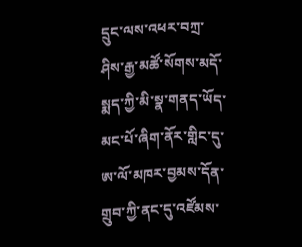དྲུང་ལས་འཕར་བཀྲ་ཤིས་རྒྱ་མཚོ་སོགས་མདོ་སྨད་ཀྱི་མི་སྣ་གནད་ཡོད་མང་པོ་ཞིག་ནོར་གླིང་དུ་ཨ་ལོ་མཁར་བྱམས་དོན་གྲུབ་ཀྱི་ནང་དུ་འཛོམས་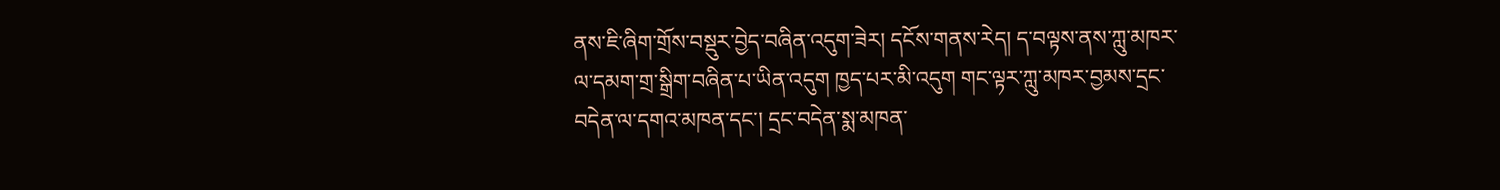ནས་ཇི་ཞིག་གྲོས་བསྡུར་བྱེད་བཞིན་འདུག་ཟེར། དངོས་གནས་རེད། ད་བལྟས་ནས་ཀླུ་མཁར་ལ་དམག་གྲ་སྒྲིག་བཞིན་པ་ཡིན་འདུག ཁྱད་པར་མི་འདུག གང་ལྟར་ཀླུ་མཁར་བྱམས་དྲང་བདེན་ལ་དགའ་མཁན་དང་། དྲང་བདེན་སྨ་མཁན་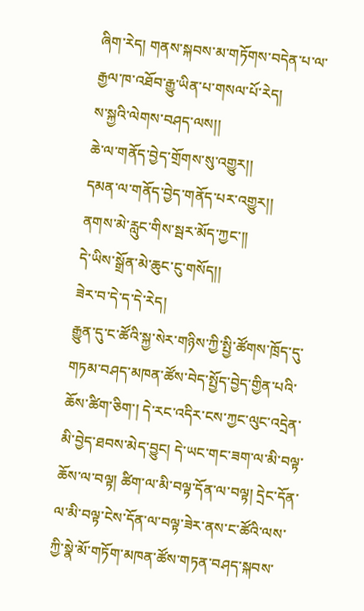ཞིག་རེད། གནས་སྐབས་མ་གཏོགས་བདེན་པ་ལ་རྒྱལ་ཁ་འཐོབ་རྒྱུ་ཡིན་པ་གསལ་པོ་རེད།
ས་སྐྱའི་ལེགས་བཤད་ལས།།
ཆེ་ལ་གནོད་བྱེད་གྲོགས་སུ་འགྱུར།།
དམན་ལ་གནོད་བྱེད་གནོད་པར་འགྱུར།།
ནགས་མེ་རླུང་གིས་སྦར་མོད་ཀྱང་།།
དེ་ཡིས་སྒྲོན་མེ་ཆུང་ངུ་གསོད།།
ཟེར་བ་དེ་ད་དེ་རེད།
རྒྱུན་དུ་ང་ཚོའི་སྐྱ་སེར་གཉིས་ཀྱི་སྤྱི་ཚོགས་ཁྲོད་དུ་གཏམ་བཤད་མཁན་ཚོས་བེད་སྤྱོད་བྱེད་གྱིན་པའི་ཆོས་ཚིག་ཅིག་། དེ་རང་འདིར་ངས་ཀྱང་ལུང་འདྲེན་མི་བྱེད་ཐབས་མེད་བྱུང། དེ་ཡང་གང་ཟག་ལ་མི་བལྟ་ཆོས་ལ་བལྟ། ཚིག་ལ་མི་བལྟ་དོན་ལ་བལྟ། དྲེང་དོན་ལ་མི་བལྟ་ངེས་དོན་ལ་བལྟ་ཟེར་ནས་ང་ཚོའི་ལས་ཀྱི་སྣེ་མོ་གཏོག་མཁན་ཚོས་གཏན་བཤད་སྐབས་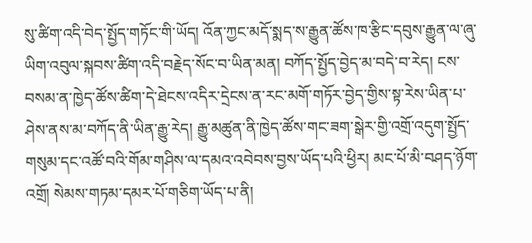སུ་ཚིག་འདི་བེད་སྤྱོད་གཏོང་གི་ཡོད། འོན་ཀྱང་མདོ་སྨད་ས་རྒྱུན་ཚོས་ཁ་རྩིང་དབུས་རྒྱུན་ལ་ཞུ་ཡིག་འབུལ་སྐབས་ཚིག་འདི་བརྗེད་སོང་བ་ཡིན་མན། བཀོད་སྤྱོད་བྱེད་མ་བདེ་བ་རེད། ངས་བསམ་ན་ཁྱེད་ཚོས་ཚིག་དེ་ཐེངས་འདིར་དྲེངས་ན་རང་མགོ་གཏོར་བྱེད་གྱིས་སྟ་རེས་ཡིན་པ་ཤེས་ནས་མ་བཀོད་ནི་ཡིན་རྒྱུ་རེད། རྒྱུ་མཚུན་ནི་ཁྱེད་ཚོས་གང་ཟག་སྒེར་གྱི་འགྲོ་འདུག་སྤྱོད་གསུམ་དང་འཚོ་བའི་གོམ་གཤིས་ལ་དམའ་འབེབས་བྱས་ཡོད་པའི་ཕྱིར། མང་པོ་མི་བཤད་ཉོག་འགྲོ། སེམས་གཏམ་དམར་པོ་གཅིག་ཡོད་པ་ནི།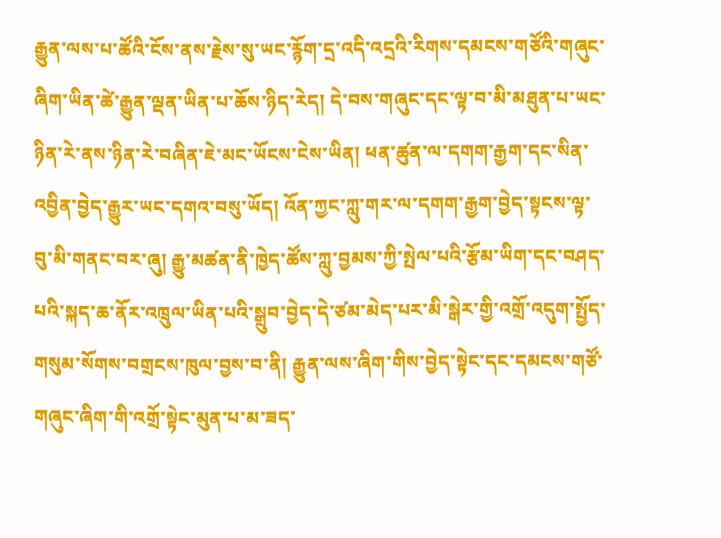རྒྱུན་ལས་པ་ཚོའི་ངོས་ནས་རྗེས་སུ་ཡང་རྙོག་དྲ་འདི་འདྲའི་རིགས་དམངས་གཙོའི་གཞུང་ཞིག་ཡིན་ཚེ་རྒྱུན་ལྡན་ཡིན་པ་ཆོས་ཉིད་རེད། དེ་བས་གཞུང་དང་ལྟ་བ་མི་མཐུན་པ་ཡང་ཉིན་རེ་ནས་ཉིན་རེ་བཞིན་ཇེ་མང་ཡོངས་ངེས་ཡིན། ཕན་ཚུན་ལ་དགག་རྒྱག་དང་སིན་འབྱིན་བྱེད་རྒྱུར་ཡང་དགའ་བསུ་ཡོད། འོན་ཀྱང་ཀླུ་གར་ལ་དགག་རྒྱག་བྱེད་སྟངས་ལྟ་བུ་མི་གནང་བར་ཞུ། རྒྱུ་མཚན་ནི་ཁྱེད་ཚོས་ཀླུ་བྱམས་ཀྱི་སྤེལ་པའི་རྩོམ་ཡིག་དང་བཤད་པའི་སྐད་ཆ་ནོར་འཁྲུལ་ཡིན་པའི་སྒྲུབ་བྱེད་དེ་ཙམ་མེད་པར་མི་སྒེར་གྱི་འགྲོ་འདུག་སྤྱོད་གསུམ་སོགས་བགྲངས་ཁུལ་བྱས་བ་ནི། རྒྱུན་ལས་ཞིག་གིས་བྱེད་སྟེང་དང་དམངས་གཙོ་གཞུང་ཞིག་གི་འགྲོ་སྟེང་མུན་པ་མ་ཟད་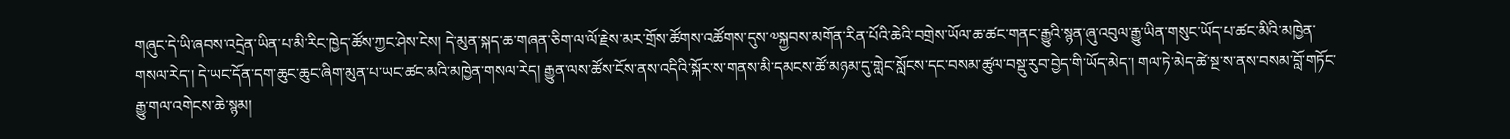གཞུང་དེ་ཡི་ཞབས་འདྲེན་ཡིན་པ་མི་རིང་ཁྱེད་ཚོས་ཀྱང་ཤེས་ངེས། དེ་མུན་སྐད་ཆ་གཞན་ཅིག་ལ་ལོ་རྗེས་མར་གྲོས་ཚོགས་འཚོགས་དུས་༧སྐྱབས་མགོན་རིན་པོའི་ཆེའི་བགྲེས་ཡོལ་ཆ་ཚང་གནང་རྒྱུའི་སྙན་ཞུ་འབུལ་རྒྱུ་ཡིན་གསུང་ཡོད་པ་ཚང་མིའི་མཁྱེན་གསལ་རེད་། དེ་ཡང་དོན་དག་ཆུང་ཆུང་ཞིག་མུན་པ་ཡང་ཚང་མའི་མཁྱེན་གསལ་རེད། རྒྱུན་ལས་ཚོས་ངོས་ནས་འདིའི་སྐོར་ས་གནས་མི་དམངས་ཚོ་མཉམ་དུ་གླེང་སློངས་དང་བསམ་ཚུལ་བསྡུ་རུབ་བྱེད་གི་ཡོད་མེད་། གལ་ཏེ་མེད་ཚེ་སྔ་ས་ནས་བསམ་བློ་གཏོང་རྒྱུ་གལ་འགེངས་ཆེ་སྙམ།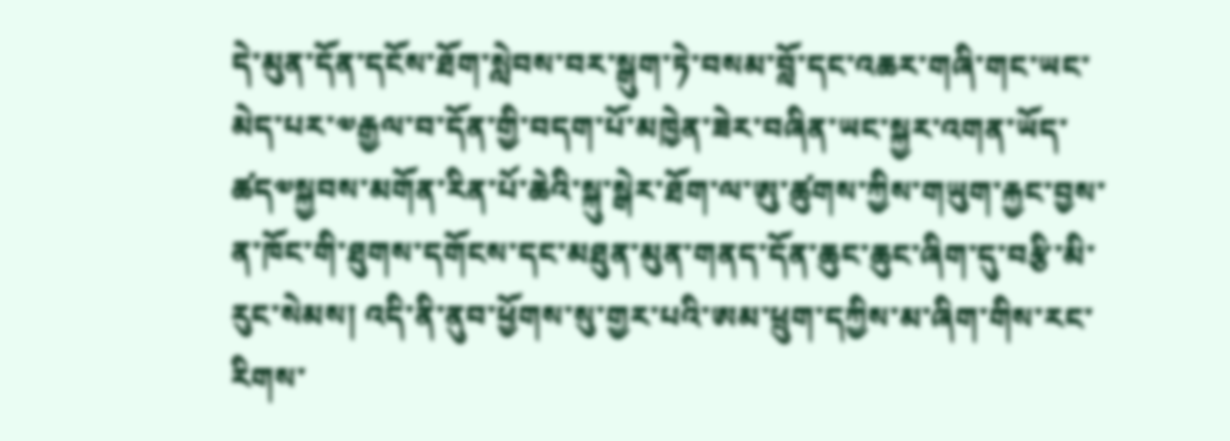དེ་མུན་དོན་དངོས་ཐོག་སླེབས་བར་སྒུག་ཏེ་བསམ་བློ་དང་འཆར་གཞི་གང་ཡང་མེད་པར་༧རྒྱལ་བ་དོན་གྱི་བདག་པོ་མཁྱེན་ཟེར་བཞིན་ཡང་སྐྱར་འགན་ཡོད་ཚད༧སྐྱབས་མགོན་རིན་པོ་ཆེའི་སྐུ་སྒེར་ཐོག་ལ་ཨུ་ཚུགས་ཀྱིས་གཡུག་རྐྱང་བྱས་ན་ཁོང་གི་ཐུགས་དགོངས་དང་མཐུན་མུན་གནད་དོན་ཆུང་ཆུང་ཞིག་དུ་བརྩི་མི་རུང་སེམས། འདི་ནི་ནུབ་ཕྱོགས་སུ་གྱར་པའི་ཨམ་ཕྲུག་དཀྱིས་མ་ཞིག་གིས་རང་རིགས་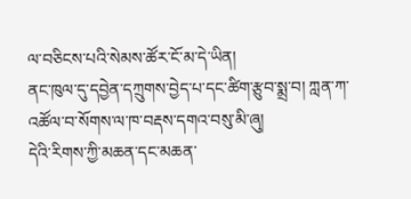ལ་བཅིངས་པའི་སེམས་ཚོར་ངོ་མ་དེ་ཡིན།
ནང་ཁུལ་དུ་དབྱེན་དཀྲུགས་བྱེད་པ་དང་ཚིག་རྩུབ་སྨྲ་བ། ཀླན་ཀ་འཚོལ་བ་སོགས་ལ་ཁ་བརྡས་དགའ་བསུ་མི་ཞུ།
དེའི་རིགས་ཀྱི་མཆན་དང་མཆན་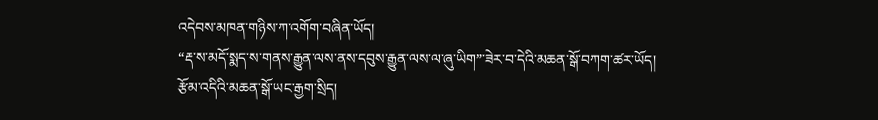འདེབས་མཁན་གཉིས་ཀ་འགོག་བཞིན་ཡོད།
“རྡ་ས་མདོ་སྨད་ས་གནས་རྒྱུན་ལས་ནས་དབུས་རྒྱུན་ལས་ལ་ཞུ་ཡིག”་ཟེར་བ་དེའི་མཆན་སྒོ་བཀག་ཚར་ཡོད།
རྩོམ་འདིའི་མཆན་སྒོ་ཡང་རྒྱག་སྲིད།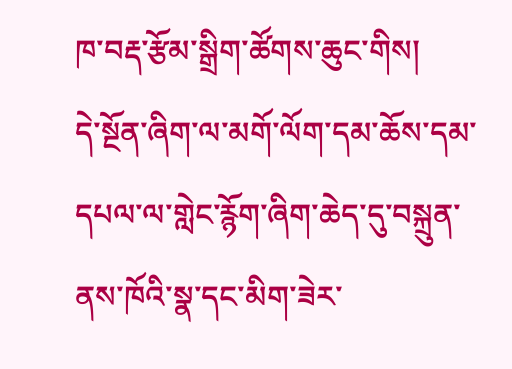ཁ་བརྡ་རྩོམ་སྒྲིག་ཚོགས་ཆུང་གིས།
དེ་སྔོན་ཞིག་ལ་མགོ་ལོག་དམ་ཆོས་དམ་དཔལ་ལ་གླེང་རྙོག་ཞིག་ཆེད་དུ་བསྐྲུན་ནས་ཁོའི་སྣ་དང་མིག་ཟེར་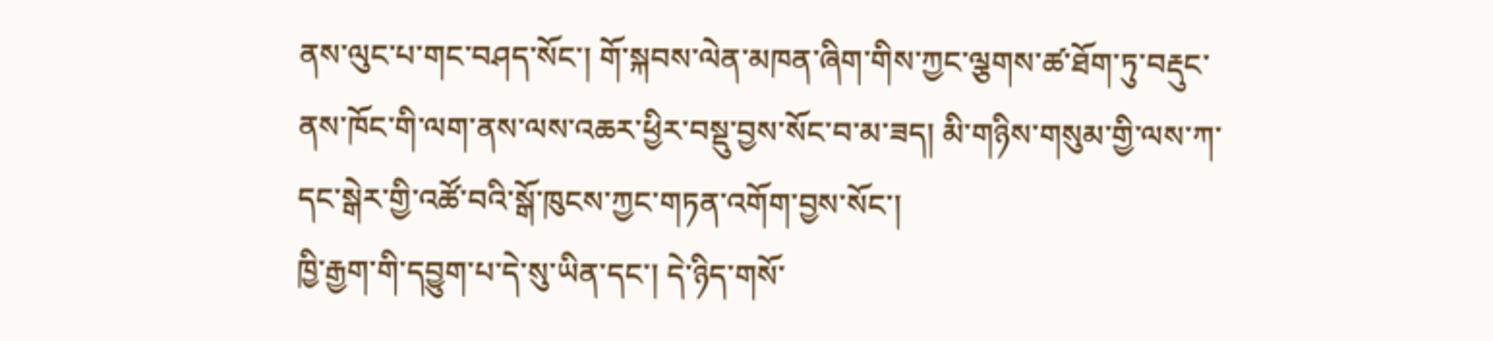ནས་ལུང་པ་གང་བཤད་སོང་། གོ་སྐབས་ལེན་མཁན་ཞིག་གིས་ཀྱང་ལྕགས་ཚ་ཐོག་ཏུ་བརྡུང་ནས་ཁོང་གི་ལག་ནས་ལས་འཆར་ཕྱིར་བསྡུ་བྱས་སོང་བ་མ་ཟད། མི་གཉིས་གསུམ་གྱི་ལས་ཀ་དང་སྒེར་གྱི་འཚོ་བའི་སྒོ་ཁུངས་ཀྱང་གཏན་འགོག་བྱས་སོང་།
ཁྱི་རྒྱག་གི་དབྱུག་པ་དེ་སུ་ཡིན་དང་། དེ་ཉིད་གསོ་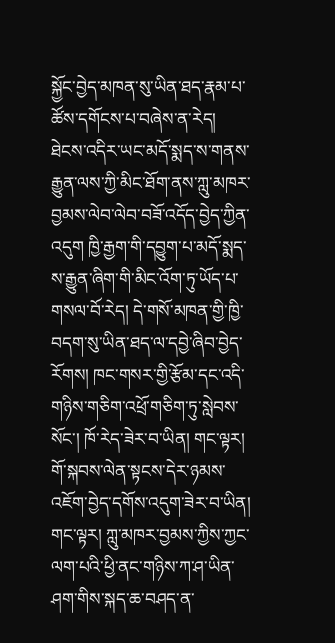སྐྱོང་བྱེད་མཁན་སུ་ཡིན་ཐད་རྣམ་པ་ཚོས་དགོངས་པ་བཞེས་ན་རེད།
ཐེངས་འདིར་ཡང་མདོ་སྨད་ས་གནས་རྒྱུན་ལས་ཀྱི་མིང་ཐོག་ནས་ཀླུ་མཁར་བྱམས་ལེབ་ལེབ་བཟོ་འདོད་བྱེད་ཀྱིན་འདུག ཁྱི་རྒྱག་གི་དབྱུག་པ་མདོ་སྨད་ས་རྒྱུན་ཞིག་གི་མིང་འོག་ཏུ་ཡོད་པ་གསལ་བོ་རེད། དེ་གསོ་མཁན་གྱི་ཁྱི་བདག་སུ་ཡིན་ཐད་ལ་དབྱེ་ཞིབ་བྱེད་རོགས། ཁང་གསར་གྱི་རྩོམ་དང་འདི་གཉིས་གཅིག་འཕྲོ་གཅིག་ཏུ་སླེབས་སོང་། ཁོ་རེད་ཟེར་བ་ཡིན། གང་ལྟར། གོ་སྐབས་ལེན་སྟངས་དེར་ཉམས་འཇོག་བྱེད་དགོས་འདུག་ཟེར་བ་ཡིན།
གང་ལྟར། ཀླུ་མཁར་བྱམས་ཀྱིས་ཀྱང་ལག་པའི་ཕྱི་ནང་གཉིས་ཀ་ཤ་ཡིན་ཤག་གིས་སྐད་ཆ་བཤད་ན་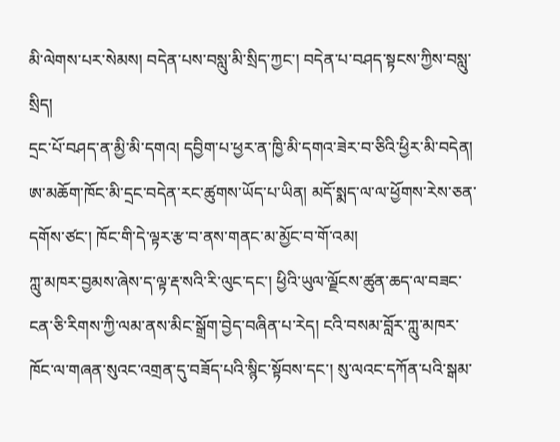མི་ལེགས་པར་སེམས། བདེན་པས་བསླུ་མི་སྲིད་ཀྱང་། བདེན་པ་བཤད་སྟངས་ཀྱིས་བསླུ་སྲིད།
དྲང་པོ་བཤད་ན་མྱི་མི་དགའ། དབྱིག་པ་ཕྱར་ན་ཁྱི་མི་དགའ་ཟེར་བ་ཅིའི་ཕྱིར་མི་བདེན། ཨ་མཆོག་ཁོང་མི་དྲང་བདེན་རང་ཚུགས་ཡོད་པ་ཡིན། མདོ་སྨད་ལ་ལ་ཕྱོགས་རེས་ཅན་དགོས་ཙང་། ཁོང་གི་དེ་ལྟར་རྩ་བ་ནས་གནང་མ་མྱོང་བ་གོ་འམ།
ཀླུ་མཁར་བྱམས་ཞེས་ད་ལྟ་རྡ་སའི་རི་ལུང་དང་། ཕྱིའི་ཡུལ་ལྗོངས་ཚུན་ཆད་ལ་བཟང་ངན་ཅི་རིགས་ཀྱི་ལམ་ནས་མིང་སྒྲོག་བྱེད་བཞིན་པ་རེད། ངའི་བསམ་བློར་ཀླུ་མཁར་ཁོང་ལ་གཞན་སུའང་འགྲན་དུ་བཟོད་པའི་སྙིང་སྟོབས་དང་། སུ་ལའང་དཀོན་པའི་སྒམ་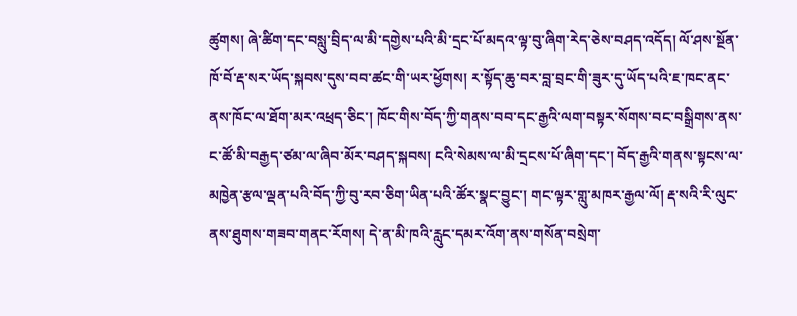ཚུགས། ཞེ་ཚིག་དང་བསླུ་བྲིད་ལ་མི་དགྱེས་པའི་མི་དྲང་པོ་མདའ་ལྟ་བུ་ཞིག་རེད་ཅེས་བཤད་འདོད། ལོ་ཤས་སྔོན་ཁོ་བོ་རྡ་སར་ཡོད་སྐབས་དུས་བབ་ཚང་གི་ཡར་ཕྱོགས། ར་སྟོད་ཆུ་བར་བླ་བྲང་གི་ཟུར་དུ་ཡོད་པའི་ཇ་ཁང་ནང་ནས་ཁོང་ལ་ཐོག་མར་འཕྲད་ཅིང་། ཁོང་གིས་བོད་ཀྱི་གནས་བབ་དང་རྒྱའི་ལག་བསྟར་སོགས་བང་བསྒྲིགས་ནས་ང་ཚོ་མི་བརྒྱད་ཙམ་ལ་ཞིབ་མོར་བཤད་སྐབས། ངའི་སེམས་ལ་མི་དྲངས་པོ་ཞིག་དང་། བོད་རྒྱའི་གནས་སྟངས་ལ་མཁྱེན་རྩལ་ལྡན་པའི་བོད་ཀྱི་བུ་རབ་ཅིག་ཡིན་པའི་ཚོར་སྣང་བྱུང་། གང་ལྟར་གླུ་མཁར་རྒྱལ་ལོ། རྡ་སའི་རི་ལུང་ནས་ཐུགས་གཟབ་གནང་རོགས། དེ་ན་མི་ཁའི་རླུང་དམར་འོག་ནས་གསོན་བསྲེག་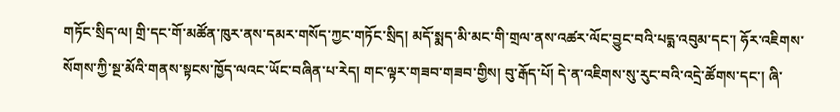གཏོང་སྲིད་ལ། གྲི་དང་གོ་མཚོན་ཁུར་ནས་དམར་གསོད་ཀྱང་གཏོང་སྲིད། མདོ་སྨད་མི་མང་གི་གྲལ་ནས་འཚར་ལོང་བྱུང་བའི་པདྨ་འབུམ་དང་། ཧོར་འཇིགས་སོགས་ཀྱི་སྔ་མོའི་གནས་སྟངས་ཁྱོད་ལའང་ཡོང་བཞིན་པ་རེད། གང་ལྟར་གཟབ་གཟབ་གྱིས། བུ་རྒོད་པོ། དེ་ན་འཇིགས་སུ་རུང་བའི་འདྲེ་ཚོགས་དང་། ཞི་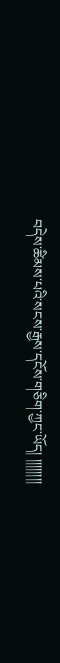བདེས་ཚིམས་པའི་སངས་རྒྱས་དངོས་གཅིག་ཀྱང་ཡོད། །།།།།།།།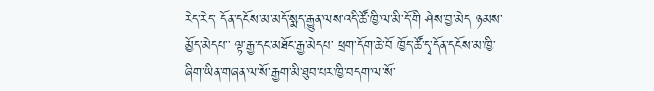རེད་རེད་ དོན་དངོས་མ་མདོ་སྨད་རྒྱུན་ལས་འདི་ཚོ་ཁྱི་ལ་མི་དོ་གི ཤེས་བྱ་མེད ཉམས་མྱོད་མེདཔ་་ ལྟ་རྒྱ་དང་མཐོང་རྒྱ་མེདཔ་ ཕྲག་དོག་ཆེ་བོ ཁྱོད་ཚོ་དྭ་དོན་དངོས་མ་ཁྱི་ཞིག་ཡིན་གཞན་ལ་སོ་རྒྱག་མི་ཐུབ་པར་ཁྱི་བདག་ལ་སོ་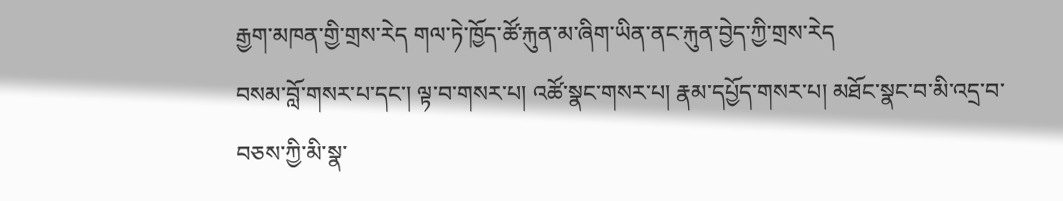རྒྱག་མཁན་གྱི་གྲས་རེད གལ་ཏེ་ཁྱོད་ཚོ་རྐུན་མ་ཞིག་ཡིན་ནང་རྐུན་བྱེད་ཀྱི་གྲས་རེད
བསམ་བློ་གསར་པ་དང་། ལྟ་བ་གསར་པ། འཚོ་སྣང་གསར་པ། རྣམ་དཔྱོད་གསར་པ། མཐོང་སྣང་བ་མི་འདྲ་བ་བཅས་ཀྱི་མི་སྣ་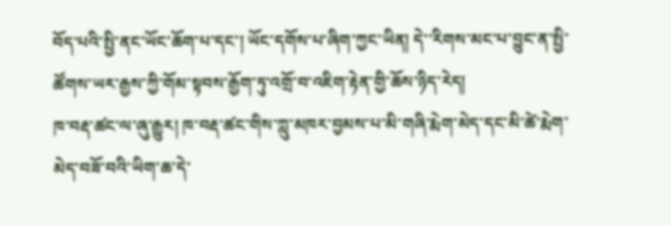བོད་པའི་སྤྱི་ནང་ཡོང་ཆོག་པ་དང་། ཡོང་དགོས་པ་ཞིག་ཀྱང་ཡིན། དེ་་རིགས་མང་པ་བྱུང་ན་སྤྱི་ཚོགས་ཡར་རྒྱས་ཀྱི་གོམ་སྟབས་རྒྱོག་ཏུ་འགྲོ་བ་འཇིག་རྟེན་གྱི་ཆོས་ཉིད་རེད།
ཁ་བརྡ་ཚང་ལ་ཞུ་རྒྱུར། ཁ་བརྡ་ཚང་གིས་ཀླུ་མཁར་བྱམས་པ་མི་གཞི་རྨེག་མེད་དང་མི་ཚེ་རྨེག་མེད་བཟོ་བའི་ཡིག་ཆ་དེ་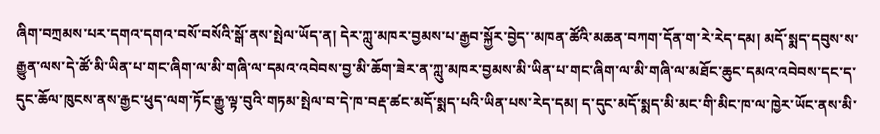ཞིག་བཀྲམས་པར་དགའ་དགའ་བསོ་བསོའི་སྒོ་ནས་སྤེལ་ཡོད་ན། དེར་ཀླུ་མཁར་བྱམས་པ་རྒྱབ་སྐྱོར་བྱེད་་མཁན་ཚོའི་མཆན་བཀག་དོན་ག་རེ་རེད་དམ། མདོ་སྨད་དབུས་ས་རྒྱུན་ལས་དེ་ཚོ་མི་ཡིན་པ་གང་ཞིག་ལ་མི་གཞི་ལ་དམའ་འབེབས་བྱ་མི་ཆོག་ཟེར་ན་ཀླུ་མཁར་བྱམས་མི་ཡིན་པ་གང་ཞིག་ལ་མི་གཞི་ལ་མཐོང་ཆུང་དམའ་འབེབས་དང་ད་དུང་ཆོལ་ཁུངས་ནས་རྒྱང་ཕུད་ལག་ཏོང་རྒྱུ་ལྟ་བུའི་གཏམ་སྤེལ་བ་དེ་ཁ་བརྡ་ཚང་མདོ་སྨད་པའི་ཡིན་པས་རེད་དམ། ད་དུང་མདོ་སྨད་མི་མང་གི་མིང་ཁ་ལ་ཁྱེར་ཡོང་ནས་མི་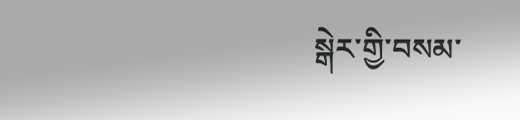སྒེར་གྱི་བསམ་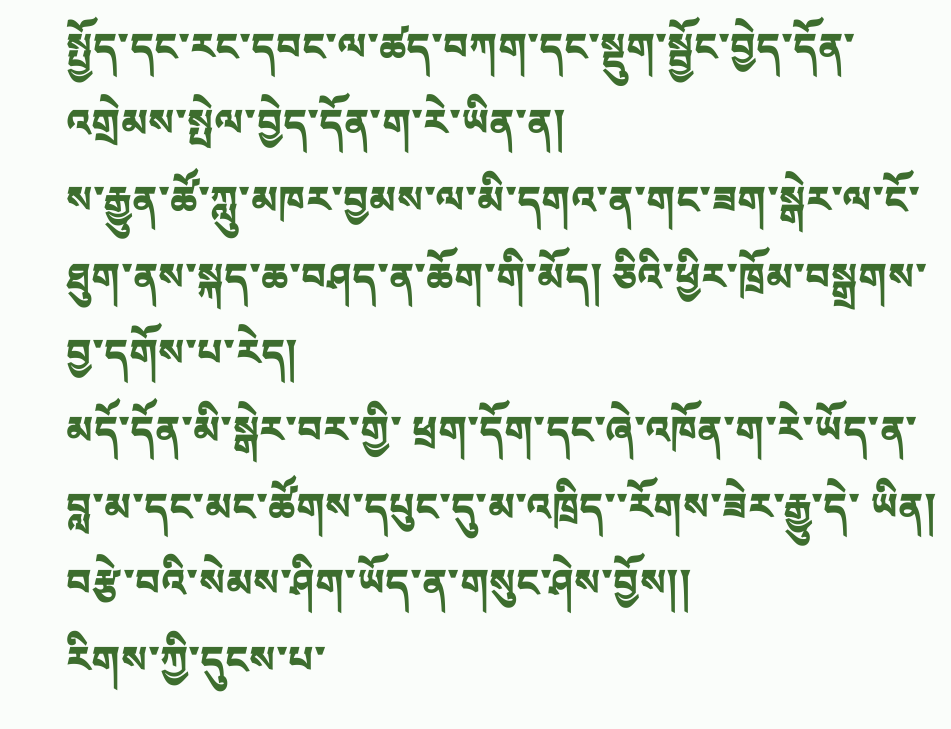སྤྱོད་དང་རང་དབང་ལ་ཚད་བཀག་དང་སྡུག་སྦྱོང་བྱེད་དོན་འགྲེམས་སྤེལ་བྱེད་དོན་ག་རེ་ཡིན་ན།
ས་རྒྱུན་ཚོ་ཀླུ་མཁར་བྱམས་ལ་མི་དགའ་ན་གང་ཟག་སྒེར་ལ་ངོ་ཐུག་ནས་སྐད་ཆ་བཤད་ན་ཆོག་གི་མོད། ཅིའི་ཕྱིར་ཁྲོམ་བསྒྲགས་བྱ་དགོས་པ་རེད།
མདོ་དོན་མི་སྒེར་བར་གྱི་ ཕྲག་དོག་དང་ཞེ་འཁོན་ག་རེ་ཡོད་ན་བླ་མ་དང་མང་ཚོགས་དཔུང་དུ་མ་འཁྲིད་་རོགས་ཟེར་རྒྱུ་དེ་ ཡིན།
བརྩེ་བའི་སེམས་ཤིག་ཡོད་ན་གསུང་ཤེས་བྱོས།།
རིགས་ཀྱི་དུངས་པ་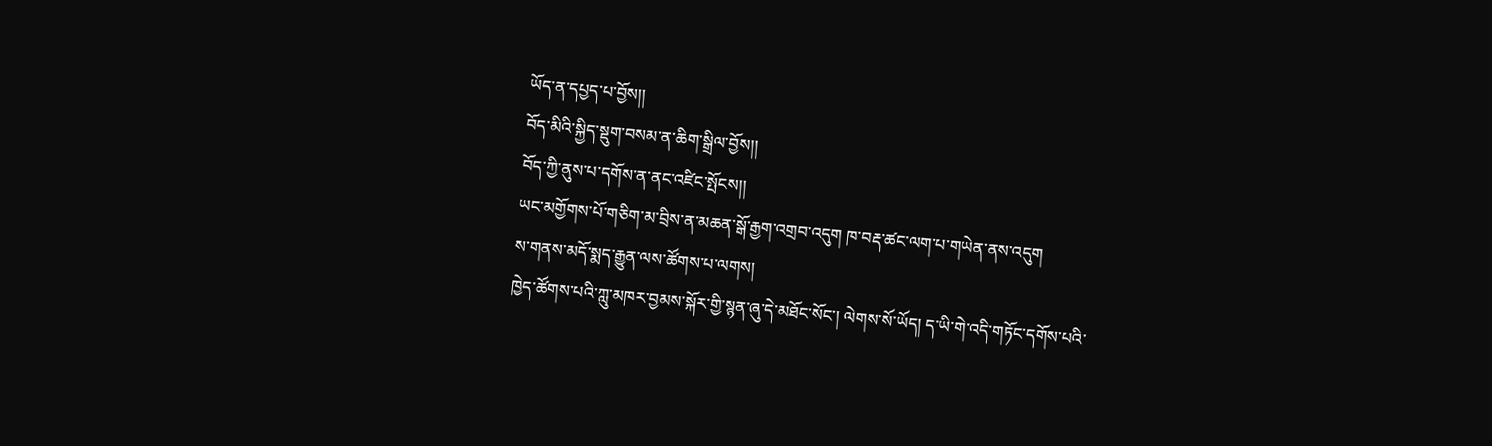ཡོད་ན་དཔྱད་པ་བྱོས།།
བོད་མིའི་སྐྱིད་སྡུག་བསམ་ན་ཆིག་སྒྲིལ་བྱོས།།
བོད་ཀྱི་ནུས་པ་དགོས་ན་ནང་འཛིང་སྤོངས།།
ཡང་མགྱོགས་པོ་གཅིག་མ་བྲིས་ན་མཆན་སྒོ་རྒྱག་འགྲབ་འདུག ཁ་བརྡ་ཚང་ལག་པ་གཡེན་ནས་འདུག
ས་གནས་མདོ་སྨད་རྒྱུན་ལས་ཚོགས་པ་ལགས།
ཁྱེད་ཚོགས་པའི་ཀླུ་མཁར་བྱམས་སྐོར་གྱི་སྙན་ཞུ་དེ་མཐོང་སོང་། ལེགས་སོ་ཡོད། ད་ཡི་གེ་འདི་གཏོང་དགོས་པའི་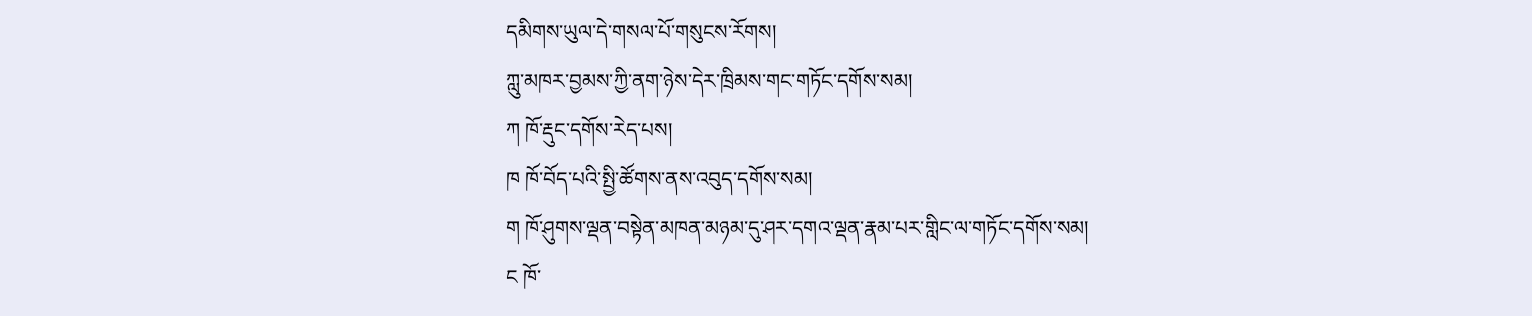དམིགས་ཡུལ་དེ་གསལ་པོ་གསུངས་རོགས།
ཀླུ་མཁར་བྱམས་ཀྱི་ནག་ཉེས་དེར་ཁྲིམས་གང་གཏོང་དགོས་སམ།
ཀ ཁོ་རྡུང་དགོས་རེད་པས།
ཁ ཁོ་བོད་པའི་སྤྱི་ཚོགས་ནས་འབུད་དགོས་སམ།
ག ཁོ་ཤུགས་ལྡན་བསྟེན་མཁན་མཉམ་དུ་ཤར་དགའ་ལྡན་རྣམ་པར་གླིང་ལ་གཏོང་དགོས་སམ།
ང ཁོ་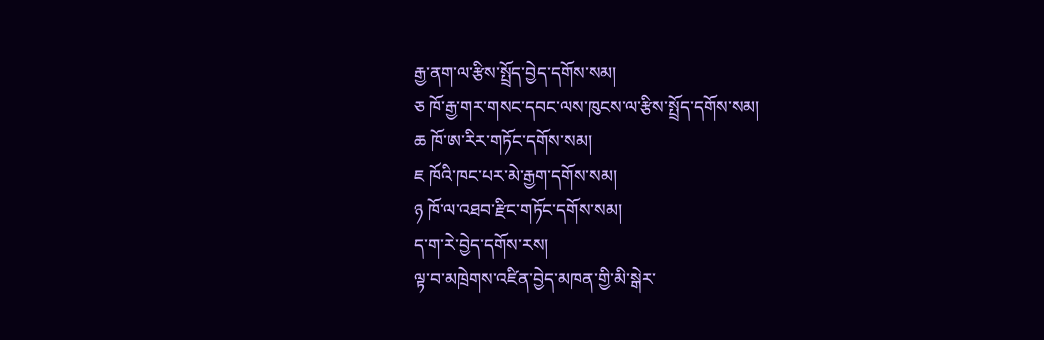རྒྱ་ནག་ལ་རྩིས་སྤྲོད་བྱེད་དགོས་སམ།
ཅ ཁོ་རྒྱ་གར་གསང་དབང་ལས་ཁུངས་ལ་རྩིས་སྤྲོད་དགོས་སམ།
ཆ ཁོ་ཨ་རིར་གཏོང་དགོས་སམ།
ཇ ཁོའི་ཁང་པར་མེ་རྒྱག་དགོས་སམ།
ཉ ཁོ་ལ་འཐབ་རྫིང་གཏོང་དགོས་སམ།
ད་ག་རེ་བྱེད་དགོས་རས།
ལྟ་བ་མཁྲེགས་འཛིན་བྱེད་མཁན་གྱི་མི་སྒེར་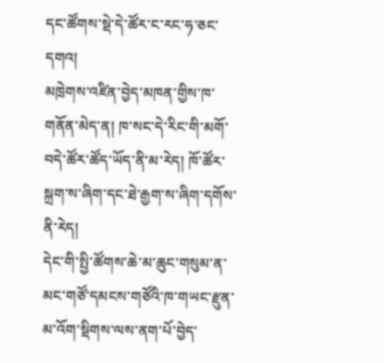དང་ཚོགས་སྡེ་དེ་ཚོར་ང་རང་ཧ་ཅང་དགའ།
མཁྲེགས་འཛིན་བྱེད་མཁན་གྱིས་ཁ་གནོན་མེད་ན། ཁ་སང་དེ་རིང་གི་མགོ་བདེ་ཚོར་ཚོད་ཡོད་ནི་མ་རེད། ཁོ་ཚོར་སྐྲག་ས་ཞིག་དང་ཐེ་རྒྱག་ས་ཞིག་དགོས་ནི་རེད།
དེང་གི་སྤྱི་ཚོགས་ཆེ་མ་ཆུང་གསུམ་ན་མང་གཙོ་དམངས་གཙོའི་ཁ་གཡང་རྫུན་མ་འོག་སྡིགས་ལས་ནག་པོ་བྱེད་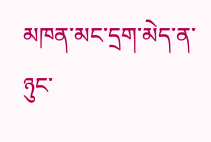མཁན་མང་དྲག་མེད་ན་ཉུང་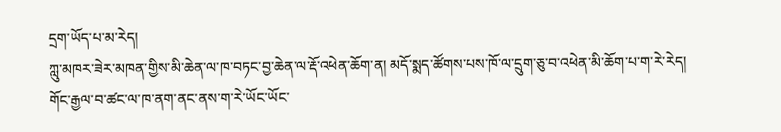དྲག་ཡོད་པ་མ་རེད།
ཀླུ་མཁར་ཟེར་མཁན་གྱིས་མི་ཆེན་ལ་ཁ་བཏང་བྱ་ཆེན་ལ་རྡོ་འཕེན་ཆོག་ན། མདོ་སྨད་ཚོགས་པས་ཁོ་ལ་དྲུག་ཅུ་བ་འཕེན་མི་ཆོག་པ་ག་རེ་རེད།
གོང་རྒྱལ་བ་ཚང་ལ་ཁ་ནག་ནང་ནས་ག་རེ་ཡོང་ཡོང་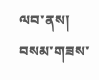ལབ་ནས། བསམ་གཟས་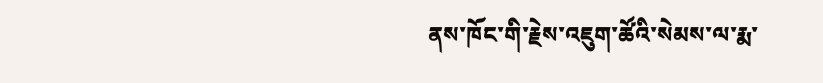ནས་ཁོང་གི་རྗེས་འཇུག་ཚོའི་སེམས་ལ་རྨ་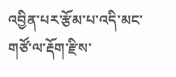འབྱིན་པར་རྩོམ་པ་འདི་མང་གཙོ་ལ་རྡོག་རྫིས་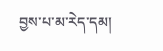བྱས་པ་མ་རེད་དམ།